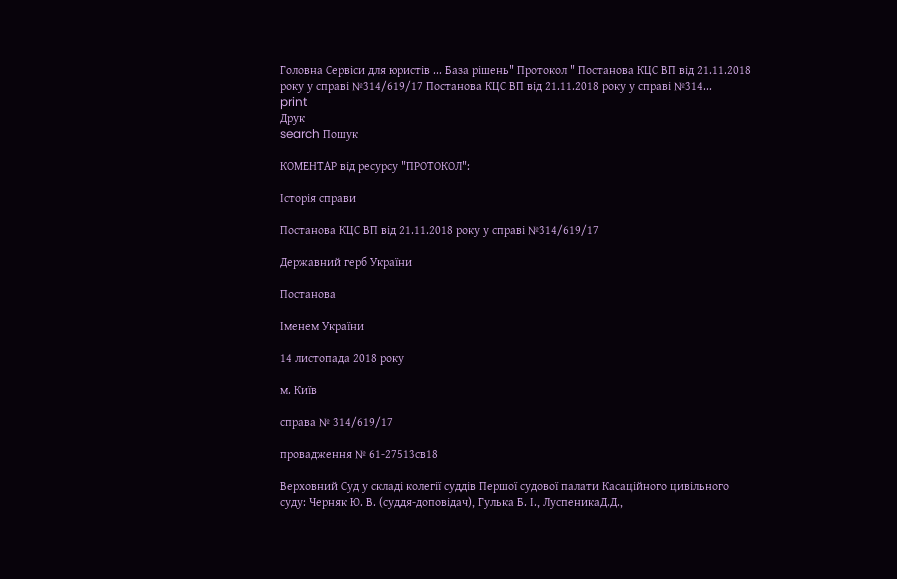Головна Сервіси для юристів ... База рішень" Протокол " Постанова КЦС ВП від 21.11.2018 року у справі №314/619/17 Постанова КЦС ВП від 21.11.2018 року у справі №314...
print
Друк
search Пошук

КОМЕНТАР від ресурсу "ПРОТОКОЛ":

Історія справи

Постанова КЦС ВП від 21.11.2018 року у справі №314/619/17

Державний герб України

Постанова

Іменем України

14 листопада 2018 року

м. Київ

справа № 314/619/17

провадження № 61-27513св18

Верховний Суд у складі колегії суддів Першої судової палати Касаційного цивільного суду: Черняк Ю. В. (суддя-доповідач), Гулька Б. І., ЛуспеникаД.Д.,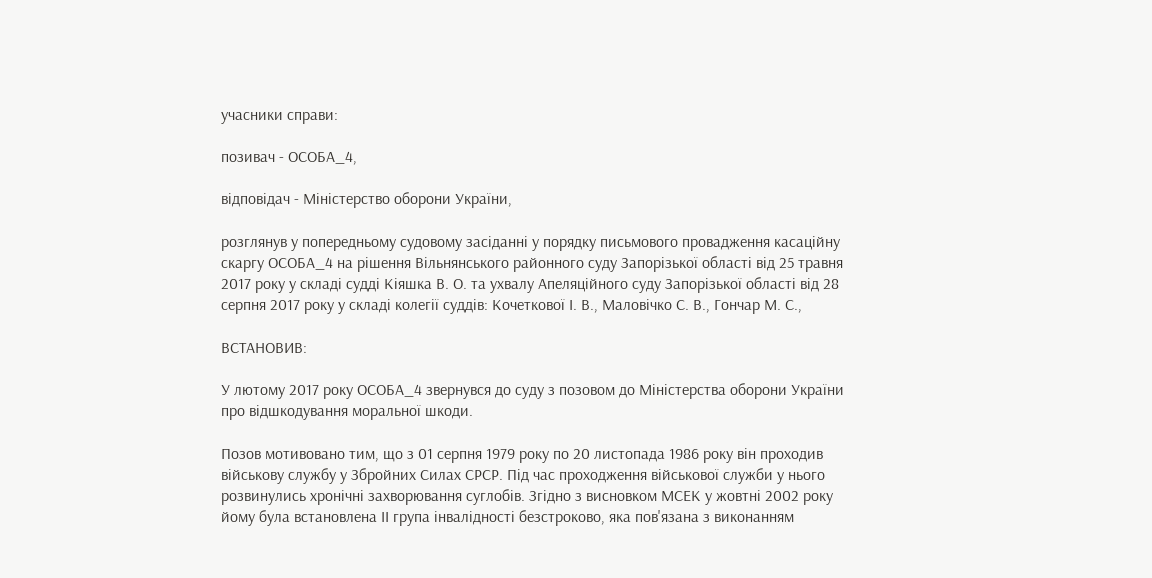учасники справи:

позивач - ОСОБА_4,

відповідач - Міністерство оборони України,

розглянув у попередньому судовому засіданні у порядку письмового провадження касаційну скаргу ОСОБА_4 на рішення Вільнянського районного суду Запорізької області від 25 травня 2017 року у складі судді Кіяшка В. О. та ухвалу Апеляційного суду Запорізької області від 28 серпня 2017 року у складі колегії суддів: Кочеткової І. В., Маловічко С. В., Гончар М. С.,

ВСТАНОВИВ:

У лютому 2017 року ОСОБА_4 звернувся до суду з позовом до Міністерства оборони України про відшкодування моральної шкоди.

Позов мотивовано тим, що з 01 серпня 1979 року по 20 листопада 1986 року він проходив військову службу у Збройних Силах СРСР. Під час проходження військової служби у нього розвинулись хронічні захворювання суглобів. Згідно з висновком МСЕК у жовтні 2002 року йому була встановлена ІІ група інвалідності безстроково, яка пов'язана з виконанням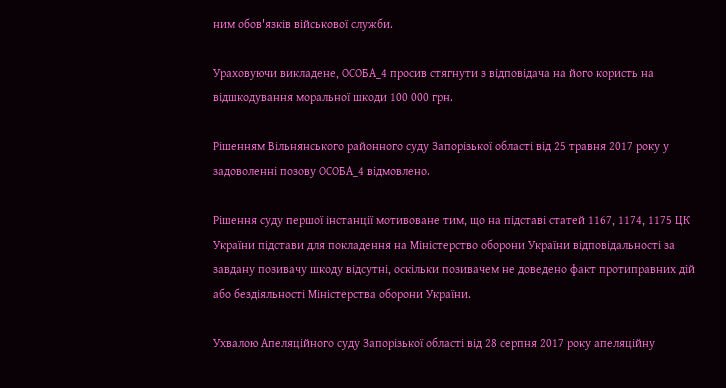ним обов'язків військової служби.

Ураховуючи викладене, ОСОБА_4 просив стягнути з відповідача на його користь на відшкодування моральної шкоди 100 000 грн.

Рішенням Вільнянського районного суду Запорізької області від 25 травня 2017 року у задоволенні позову ОСОБА_4 відмовлено.

Рішення суду першої інстанції мотивоване тим, що на підставі статей 1167, 1174, 1175 ЦК України підстави для покладення на Міністерство оборони України відповідальності за завдану позивачу шкоду відсутні, оскільки позивачем не доведено факт протиправних дій або бездіяльності Міністерства оборони України.

Ухвалою Апеляційного суду Запорізької області від 28 серпня 2017 року апеляційну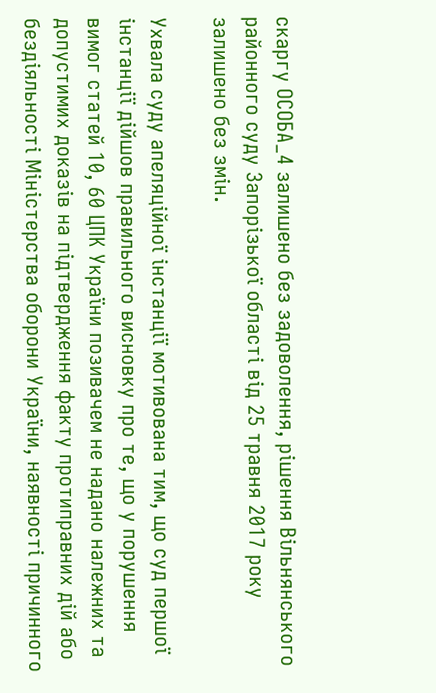скаргу ОСОБА_4 залишено без задоволення, рішення Вільнянського районного суду Запорізької області від 25 травня 2017 року залишено без змін.

Ухвала суду апеляційної інстанції мотивована тим, що суд першої інстанції дійшов правильного висновку про те, що у порушення вимог статей 10, 60 ЦПК України позивачем не надано належних та допустимих доказів на підтвердження факту протиправних дій або бездіяльності Міністерства оборони України, наявності причинного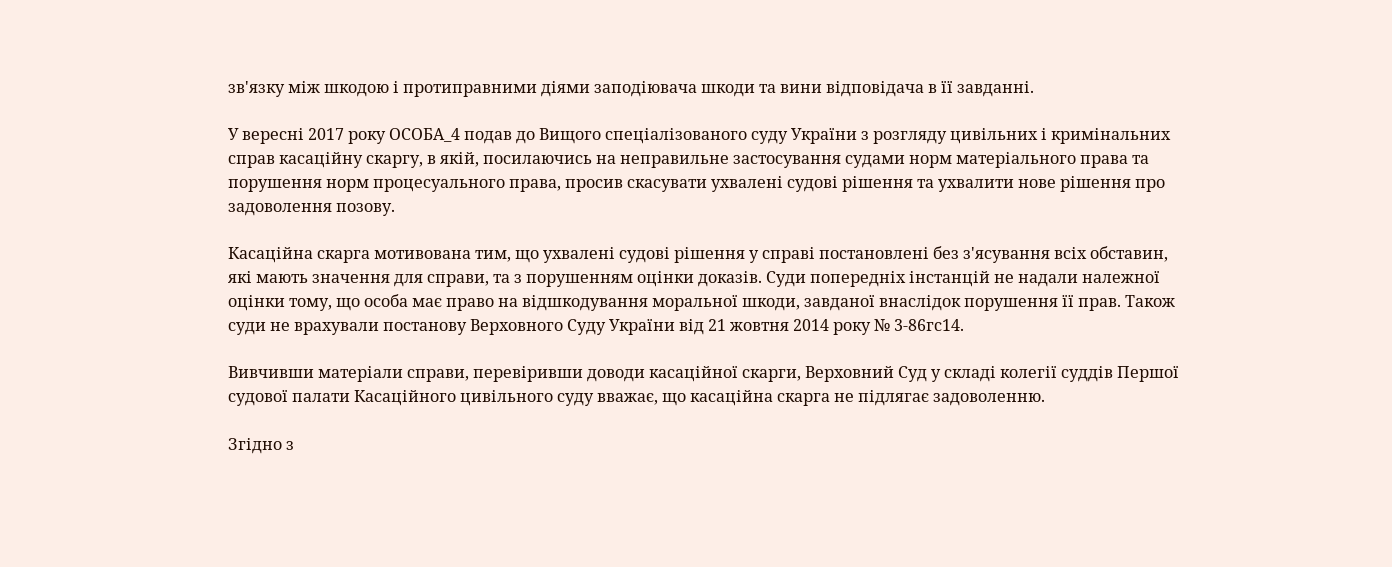зв'язку між шкодою і протиправними діями заподіювача шкоди та вини відповідача в її завданні.

У вересні 2017 року ОСОБА_4 подав до Вищого спеціалізованого суду України з розгляду цивільних і кримінальних справ касаційну скаргу, в якій, посилаючись на неправильне застосування судами норм матеріального права та порушення норм процесуального права, просив скасувати ухвалені судові рішення та ухвалити нове рішення про задоволення позову.

Касаційна скарга мотивована тим, що ухвалені судові рішення у справі постановлені без з'ясування всіх обставин, які мають значення для справи, та з порушенням оцінки доказів. Суди попередніх інстанцій не надали належної оцінки тому, що особа має право на відшкодування моральної шкоди, завданої внаслідок порушення її прав. Також суди не врахували постанову Верховного Суду України від 21 жовтня 2014 року № 3-86гс14.

Вивчивши матеріали справи, перевіривши доводи касаційної скарги, Верховний Суд у складі колегії суддів Першої судової палати Касаційного цивільного суду вважає, що касаційна скарга не підлягає задоволенню.

Згідно з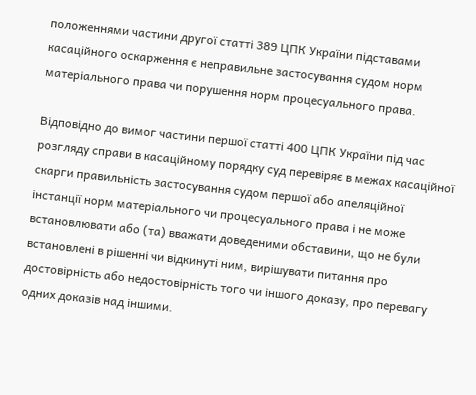положеннями частини другої статті 389 ЦПК України підставами касаційного оскарження є неправильне застосування судом норм матеріального права чи порушення норм процесуального права.

Відповідно до вимог частини першої статті 400 ЦПК України під час розгляду справи в касаційному порядку суд перевіряє в межах касаційної скарги правильність застосування судом першої або апеляційної інстанції норм матеріального чи процесуального права і не може встановлювати або (та) вважати доведеними обставини, що не були встановлені в рішенні чи відкинуті ним, вирішувати питання про достовірність або недостовірність того чи іншого доказу, про перевагу одних доказів над іншими.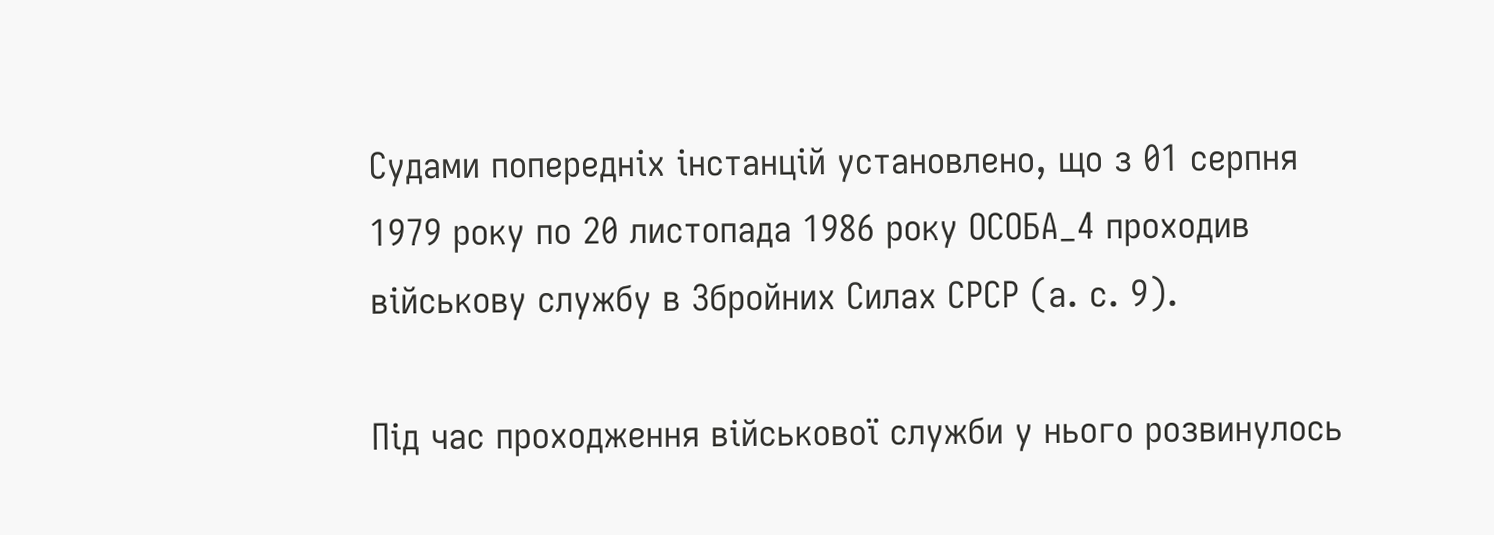Судами попередніх інстанцій установлено, що з 01 серпня 1979 року по 20 листопада 1986 року ОСОБА_4 проходив військову службу в Збройних Силах СРСР (а. с. 9).

Під час проходження військової служби у нього розвинулось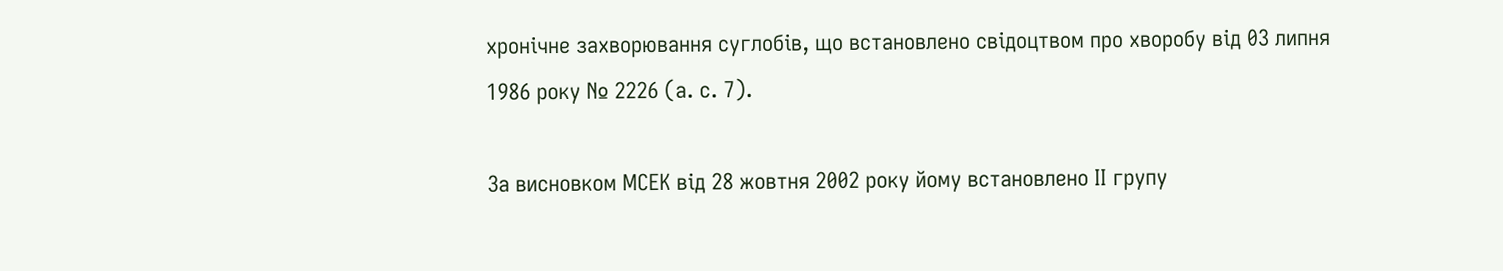хронічне захворювання суглобів, що встановлено свідоцтвом про хворобу від 03 липня 1986 року № 2226 (а. с. 7).

За висновком МСЕК від 28 жовтня 2002 року йому встановлено ІІ групу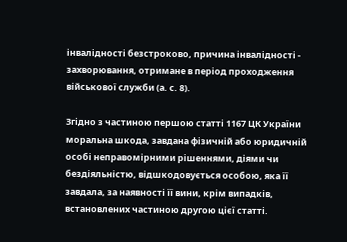інвалідності безстроково, причина інвалідності - захворювання, отримане в період проходження військової служби (а. с. 8).

Згідно з частиною першою статті 1167 ЦК України моральна шкода, завдана фізичній або юридичній особі неправомірними рішеннями, діями чи бездіяльністю, відшкодовується особою, яка її завдала, за наявності її вини, крім випадків, встановлених частиною другою цієї статті.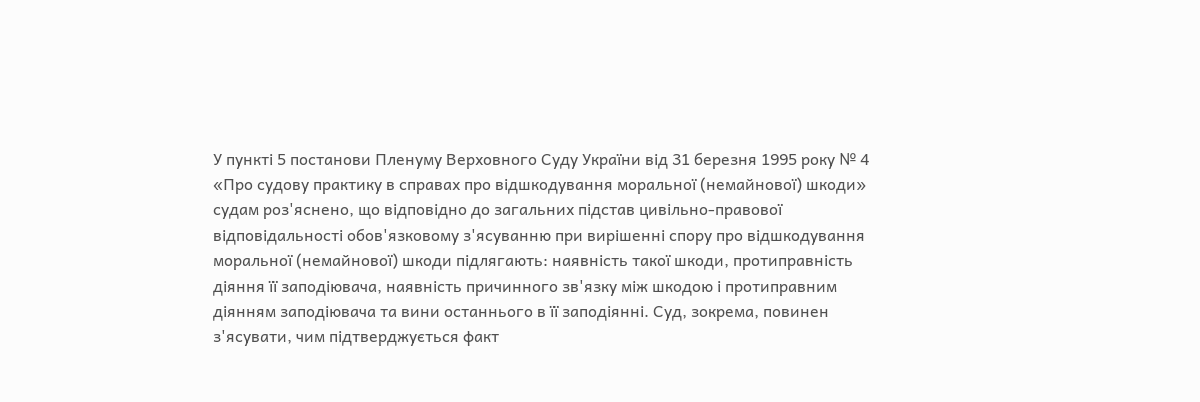У пункті 5 постанови Пленуму Верховного Суду України від 31 березня 1995 року № 4 «Про судову практику в справах про відшкодування моральної (немайнової) шкоди» судам роз'яснено, що відповідно до загальних підстав цивільно-правової відповідальності обов'язковому з'ясуванню при вирішенні спору про відшкодування моральної (немайнової) шкоди підлягають: наявність такої шкоди, протиправність діяння її заподіювача, наявність причинного зв'язку між шкодою і протиправним діянням заподіювача та вини останнього в її заподіянні. Суд, зокрема, повинен з'ясувати, чим підтверджується факт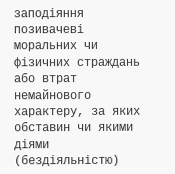заподіяння позивачеві моральних чи фізичних страждань або втрат немайнового характеру, за яких обставин чи якими діями (бездіяльністю)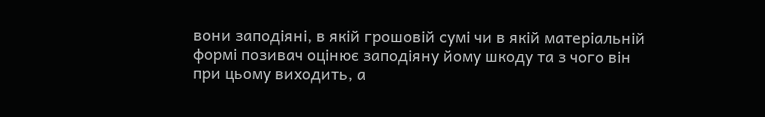вони заподіяні, в якій грошовій сумі чи в якій матеріальній формі позивач оцінює заподіяну йому шкоду та з чого він при цьому виходить, а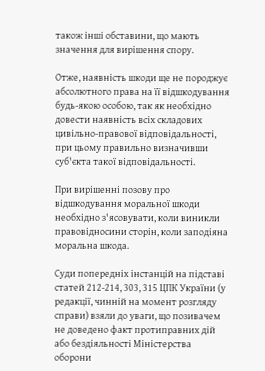також інші обставини, що мають значення для вирішення спору.

Отже, наявність шкоди ще не породжує абсолютного права на її відшкодування будь-якою особою, так як необхідно довести наявність всіх складових цивільно-правової відповідальності, при цьому правильно визначивши суб'єкта такої відповідальності.

При вирішенні позову про відшкодування моральної шкоди необхідно з'ясовувати, коли виникли правовідносини сторін, коли заподіяна моральна шкода.

Суди попередніх інстанцій на підставі статей 212-214, 303, 315 ЦПК України (у редакції, чинній на момент розгляду справи) взяли до уваги, що позивачем не доведено факт протиправних дій або бездіяльності Міністерства оборони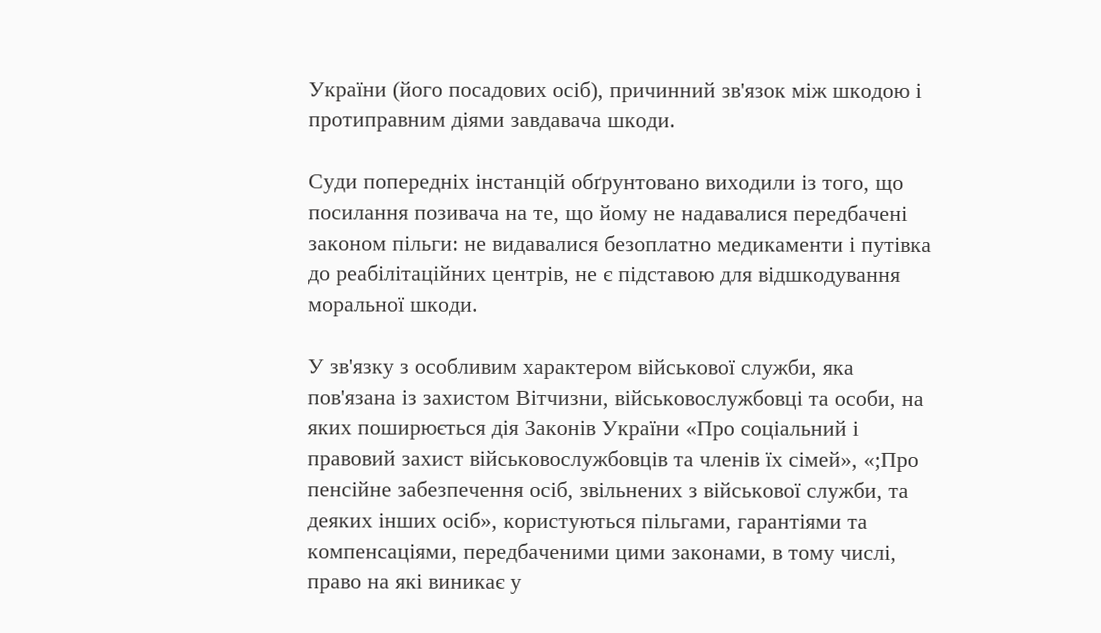України (його посадових осіб), причинний зв'язок між шкодою і протиправним діями завдавача шкоди.

Суди попередніх інстанцій обґрунтовано виходили із того, що посилання позивача на те, що йому не надавалися передбачені законом пільги: не видавалися безоплатно медикаменти і путівка до реабілітаційних центрів, не є підставою для відшкодування моральної шкоди.

У зв'язку з особливим характером військової служби, яка пов'язана із захистом Вітчизни, військовослужбовці та особи, на яких поширюється дія Законів України «Про соціальний і правовий захист військовослужбовців та членів їх сімей», «;Про пенсійне забезпечення осіб, звільнених з військової служби, та деяких інших осіб», користуються пільгами, гарантіями та компенсаціями, передбаченими цими законами, в тому числі, право на які виникає у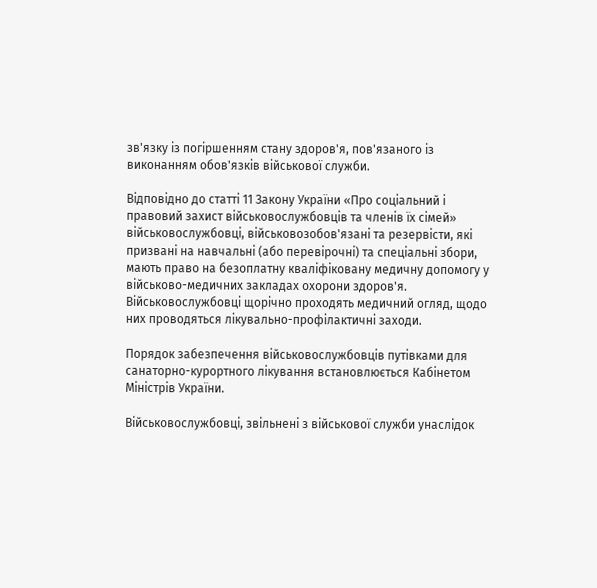зв'язку із погіршенням стану здоров'я, пов'язаного із виконанням обов'язків військової служби.

Відповідно до статті 11 Закону України «Про соціальний і правовий захист військовослужбовців та членів їх сімей» військовослужбовці, військовозобов'язані та резервісти, які призвані на навчальні (або перевірочні) та спеціальні збори, мають право на безоплатну кваліфіковану медичну допомогу у військово-медичних закладах охорони здоров'я. Військовослужбовці щорічно проходять медичний огляд, щодо них проводяться лікувально-профілактичні заходи.

Порядок забезпечення військовослужбовців путівками для санаторно-курортного лікування встановлюється Кабінетом Міністрів України.

Військовослужбовці, звільнені з військової служби унаслідок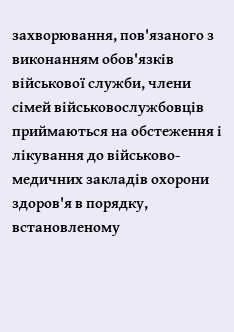захворювання, пов'язаного з виконанням обов'язків військової служби, члени сімей військовослужбовців приймаються на обстеження і лікування до військово-медичних закладів охорони здоров'я в порядку, встановленому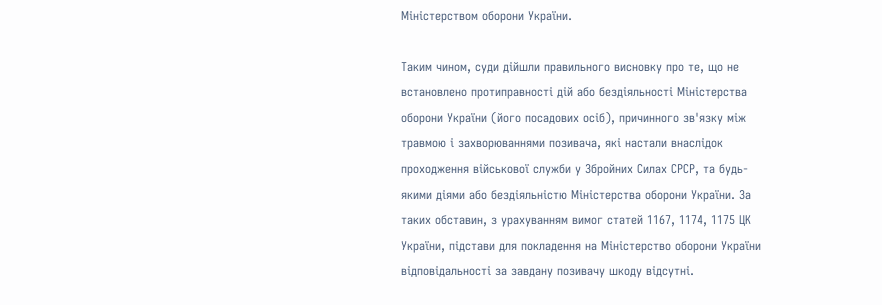Міністерством оборони України.

Таким чином, суди дійшли правильного висновку про те, що не встановлено протиправності дій або бездіяльності Міністерства оборони України (його посадових осіб), причинного зв'язку між травмою і захворюваннями позивача, які настали внаслідок проходження військової служби у Збройних Силах СРСР, та будь-якими діями або бездіяльністю Міністерства оборони України. За таких обставин, з урахуванням вимог статей 1167, 1174, 1175 ЦК України, підстави для покладення на Міністерство оборони України відповідальності за завдану позивачу шкоду відсутні.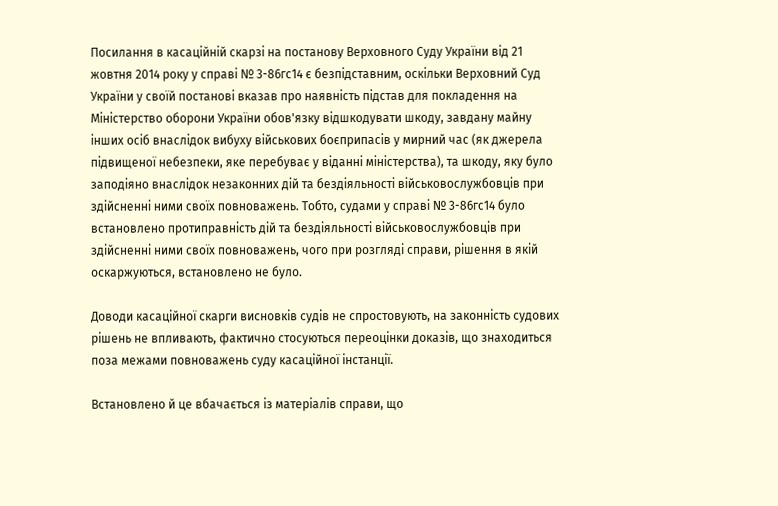Посилання в касаційній скарзі на постанову Верховного Суду України від 21 жовтня 2014 року у справі № 3-86гс14 є безпідставним, оскільки Верховний Суд України у своїй постанові вказав про наявність підстав для покладення на Міністерство оборони України обов'язку відшкодувати шкоду, завдану майну інших осіб внаслідок вибуху військових боєприпасів у мирний час (як джерела підвищеної небезпеки, яке перебуває у віданні міністерства), та шкоду, яку було заподіяно внаслідок незаконних дій та бездіяльності військовослужбовців при здійсненні ними своїх повноважень. Тобто, судами у справі № 3-86гс14 було встановлено протиправність дій та бездіяльності військовослужбовців при здійсненні ними своїх повноважень, чого при розгляді справи, рішення в якій оскаржуються, встановлено не було.

Доводи касаційної скарги висновків судів не спростовують, на законність судових рішень не впливають, фактично стосуються переоцінки доказів, що знаходиться поза межами повноважень суду касаційної інстанції.

Встановлено й це вбачається із матеріалів справи, що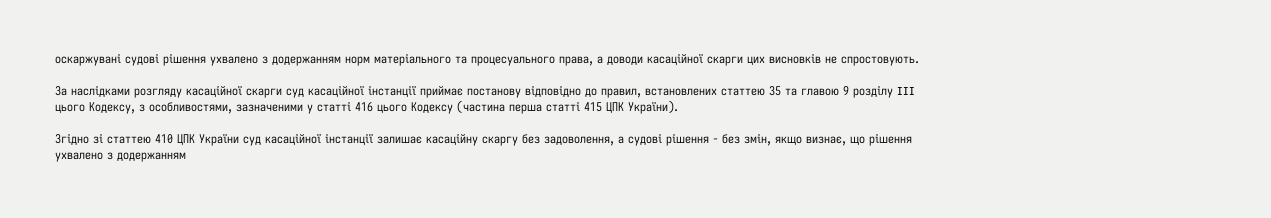оскаржувані судові рішення ухвалено з додержанням норм матеріального та процесуального права, а доводи касаційної скарги цих висновків не спростовують.

За наслідками розгляду касаційної скарги суд касаційної інстанції приймає постанову відповідно до правил, встановлених статтею 35 та главою 9 розділу III цього Кодексу, з особливостями, зазначеними у статті 416 цього Кодексу (частина перша статті 415 ЦПК України).

Згідно зі статтею 410 ЦПК України суд касаційної інстанції залишає касаційну скаргу без задоволення, а судові рішення - без змін, якщо визнає, що рішення ухвалено з додержанням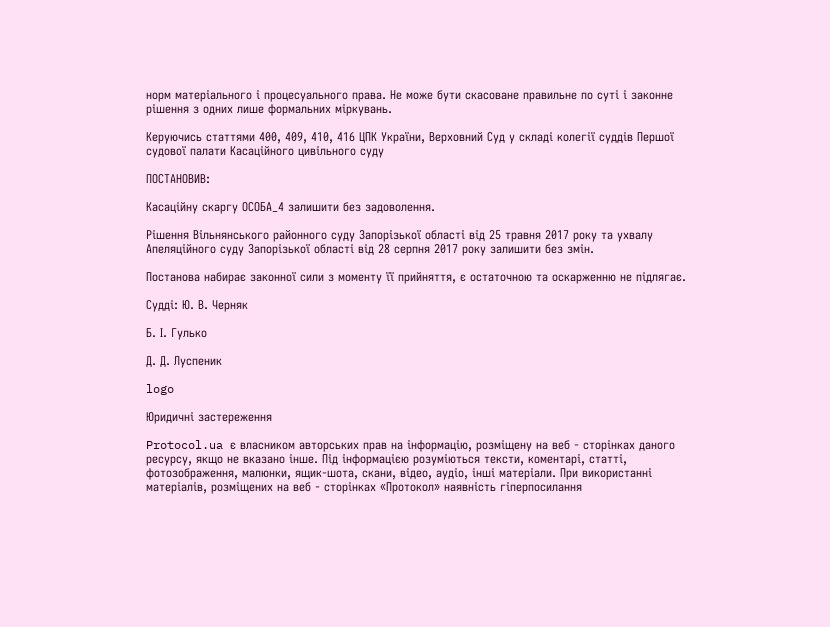норм матеріального і процесуального права. Не може бути скасоване правильне по суті і законне рішення з одних лише формальних міркувань.

Керуючись статтями 400, 409, 410, 416 ЦПК України, Верховний Суд у складі колегії суддів Першої судової палати Касаційного цивільного суду

ПОСТАНОВИВ:

Касаційну скаргу ОСОБА_4 залишити без задоволення.

Рішення Вільнянського районного суду Запорізької області від 25 травня 2017 року та ухвалу Апеляційного суду Запорізької області від 28 серпня 2017 року залишити без змін.

Постанова набирає законної сили з моменту її прийняття, є остаточною та оскарженню не підлягає.

Судді: Ю. В. Черняк

Б. І. Гулько

Д. Д. Луспеник

logo

Юридичні застереження

Protocol.ua є власником авторських прав на інформацію, розміщену на веб - сторінках даного ресурсу, якщо не вказано інше. Під інформацією розуміються тексти, коментарі, статті, фотозображення, малюнки, ящик-шота, скани, відео, аудіо, інші матеріали. При використанні матеріалів, розміщених на веб - сторінках «Протокол» наявність гіперпосилання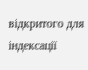відкритого для індексації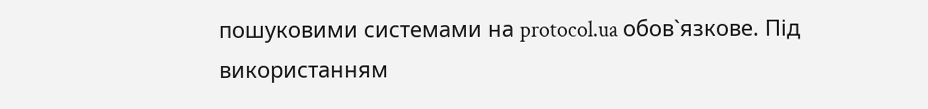пошуковими системами на protocol.ua обов`язкове. Під використанням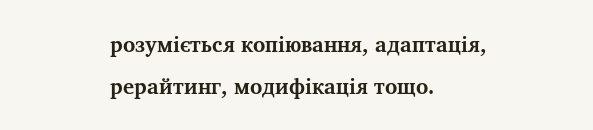розуміється копіювання, адаптація, рерайтинг, модифікація тощо.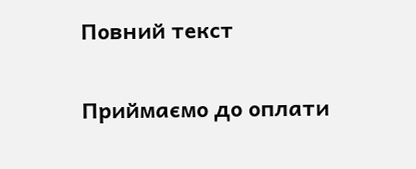Повний текст

Приймаємо до оплати